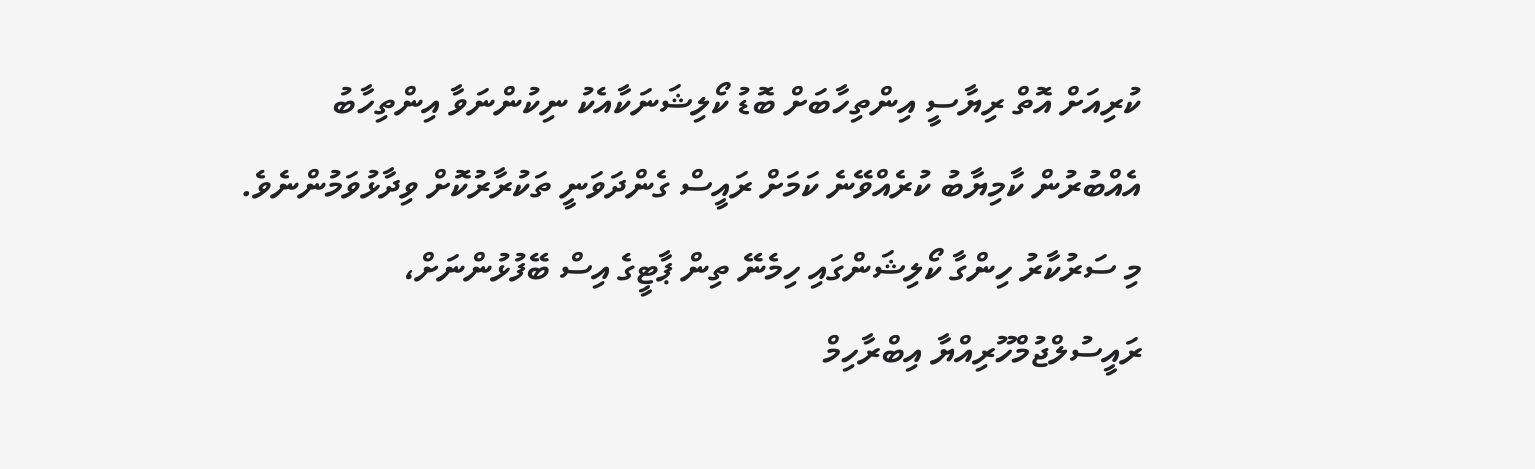ކުރިއަށް އޮތް ރިޔާސީ އިންތިހާބަށް ބޮޑު ކޯލިޝަނަކާއެކު ނިކުންނަވާ އިންތިހާބު އެއްބުރުން ކާމިޔާބު ކުރެއްވޭނެ ކަމަށް ރައީސް ގެންދަވަނީ ތަކުރާރުކޮށް ވިދާޅުވަމުންނެވެ.
މި ސަރުކާރު ހިންގާ ކޯލިޝަންގައި ހިމެނޭ ތިން ޕާޓީގެ އިސް ބޭފުޅުންނަށް، ރައީސުލްޖުމްހޫރިއްޔާ އިބްރާހިމް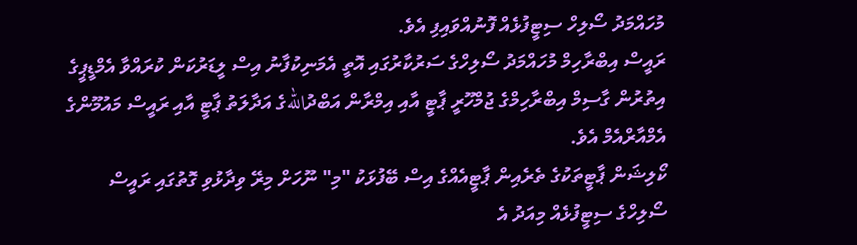މުހައްމަދު ސޯލިހް ސިޓީފުޅެއް ފޮނުއްވައިފި އެވެ.
ރައީސް އިބްރާހިމް މުހައްމަދު ސޯލިހްގެ ސަރުކާރުގައި އޮތީ އެމަނިކުފާނު އިސް ލީޑަރުކަން ކުރައްވާ އެމްޑީޕީގެ އިތުރުން ގާސިމް އިބްރާހިމްގެ ޖުމްހޫރީ ޕާޓީ އާއި އިމްރާން އަބްދުاللهގެ އަދާލަތު ޕާޓީ އާއި ރައީސް މައުމޫންގެ އެމްއާރްއެމް އެވެ.
ކޯލިޝަން ޕާޓީތަކުގެ ތެރެއިން ޕާޓީއެއްގެ އިސް ބޭފުޅަކު "މި" ނޫހަށް މިރޭ ވިދާޅުވި ގޮތުގައި ރައީސް ސޯލިހްގެ ސިޓީފުޅެއް މިއަދު އެ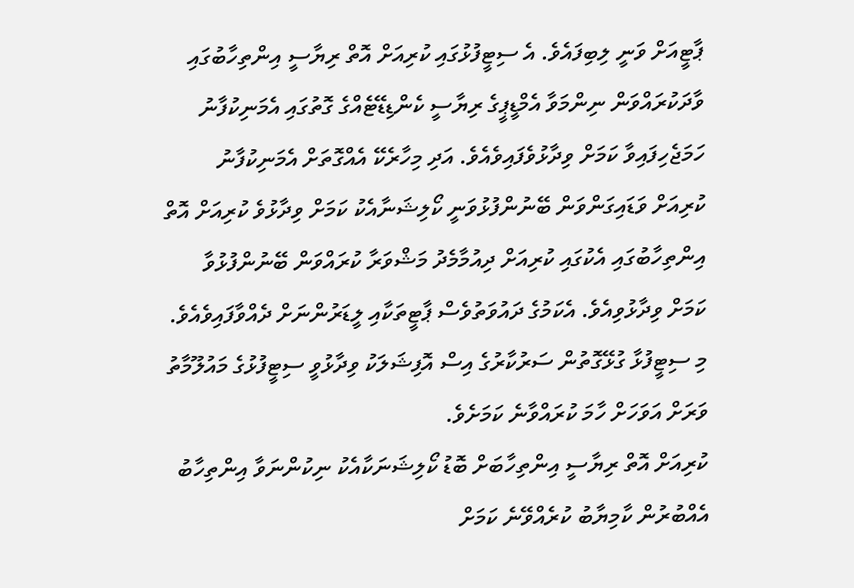ޕާޓީއަށް ވަނީ ލިބިފައެވެ. އެ ސިޓީފުޅުގައި ކުރިއަށް އޮތް ރިޔާސީ އިންތިހާބުގައި ވާދަކުރައްވަން ނިންމަވާ އެމްޑީޕީގެ ރިޔާސީ ކެންޑިޑޭޓެއްގެ ގޮތުގައި އެމަނިކުފާނު ހަމަޖެހިފައިވާ ކަމަށް ވިދާޅުވެފައިވެއެވެ. އަދި މިހާރެކޭ އެއްގޮތަށް އެމަނިކުފާނު ކުރިއަށް ވަޑައިގަންވަން ބޭނުންފުޅުވަނީ ކޯލިޝަނާއެކު ކަމަށް ވިދާޅުވެ ކުރިއަށް އޮތް އިންތިހާބުގައި އެކުގައި ކުރިއަށް ދިއުމާމެދު މަޝްވަރާ ކުރައްވަން ބޭނުންފުޅުވާ ކަމަށް ވިދާޅުވިއެވެ. އެކަމުގެ ދައުވަތުވެސް ޕާޓީތަކާއި ލީޑަރުންނަށް ދެއްވާފައިވެއެވެ.
މި ސިޓީފުޅާ ގުޅޭގޮތުން ސަރުކާރުގެ އިސް އޮފިޝަލަކު ވިދާޅުވީ ސިޓީފުޅުގެ މައުލޫމާތު ވަރަށް އަވަހަށް ހާމަ ކުރައްވާނެ ކަމަށެވެ.
ކުރިއަށް އޮތް ރިޔާސީ އިންތިހާބަށް ބޮޑު ކޯލިޝަނަކާއެކު ނިކުންނަވާ އިންތިހާބު އެއްބުރުން ކާމިޔާބު ކުރެއްވޭނެ ކަމަށް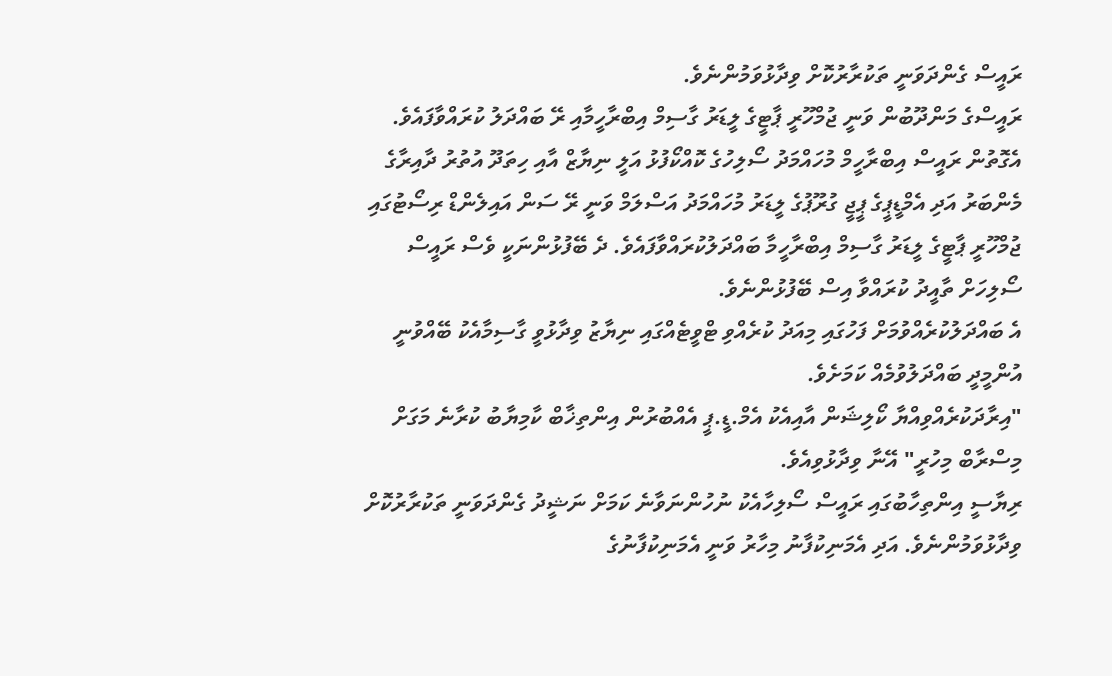ރައީސް ގެންދަވަނީ ތަކުރާރުކޮށް ވިދާޅުވަމުންނެވެ.
ރައީސްގެ މަންދޫބުން ވަނީ ޖުމްހޫރީ ޕާޓީގެ ލީޑަރު ގާސިމް އިބްރާހީމާއި ރޭ ބައްދަލު ކުރައްވާފައެވެ. އެގޮތުން ރައީސް އިބްރާހީމް މުހައްމަދު ސޯލިހުގެ ކޮއްކޯފުޅު އަލީ ނިޔާޒް އާއި ހިތަދޫ އުތުރު ދާއިރާގެ މެންބަރު އަދި އެމްޑީޕީގެ ޕީޖީ ގުރޫޕުގެ ލީޑަރު މުހައްމަދު އަސްލަމް ވަނީ ރޭ ސަން އައިލެންޑް ރިސޯޓުގައި ޖުމްހޫރީ ޕާޓީގެ ލީޑަރު ގާސިމް އިބްރާހީމާ ބައްދަލުކުރައްވާފައެވެ. ދެ ބޭފުޅުންނަކީ ވެސް ރައީސް ސޯލިހަށް ތާއީދު ކުރައްވާ އިސް ބޭފުޅުންނެވެ.
އެ ބައްދަލުކުރެއްވުމަށް ފަހުގައި މިއަދު ކުރެއްވި ޓްވީޓެއްގައި ނިޔާޒު ވިދާޅުވީ ގާސިމާއެކު ބޭއްވުނީ އުންމީދީ ބައްދަލުވުމެއް ކަމަށެވެ.
"އިރާދަކުރެއްވިއްޔާ ކޯލިޝަން އާއިއެކު އެމް.ޑީ.ޕީ އެއްބުރުން އިންތިޚާބް ކާމިޔާބު ކުރާނެ މަގަށް މިސްރާބް މިހުރީ" އޭނާ ވިދާޅުވިއެވެ.
ރިޔާސީ އިންތިހާބުގައި ރައީސް ސޯލިހާއެކު ނުހުންނަވާނެ ކަމަށް ނަޝީދު ގެންދަވަނީ ތަކުރާރުކޮށް ވިދާޅުވަމުންނެވެ. އަދި އެމަނިކުފާނު މިހާރު ވަނީ އެމަނިކުފާނުގެ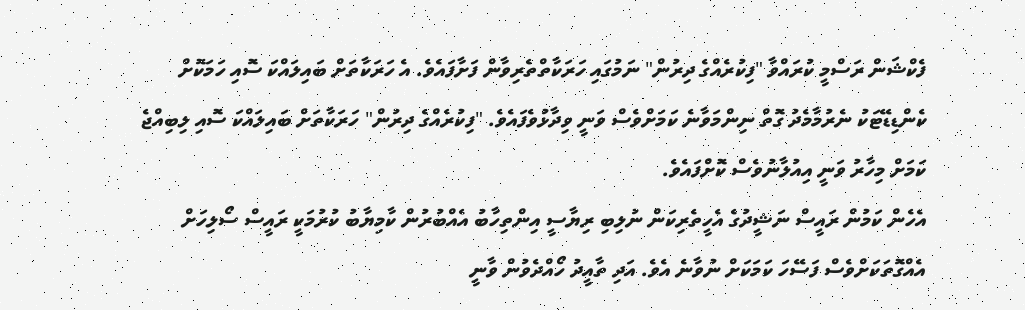ފެކްޝަން ރަސްމީ ކުރައްވާ "ފިކުރެއްގެ ދިރުން" ނަމުގައި ހަރަކާތްތެރިވާން ފަށާފައެވެ. އެ ހަރަކާތަށް ބައިލައްކަ ސޮއި ހަމަކޮށް ކެންޑިޑޭޓަކު ނެރުމާމެދު ގޮތް ނިންމަވާނެ ކަމަށްވެސް ވަނީ ވިދާޅުވެފައެވެ. "ފިކުރެއްގެ ދިރުން" ހަރަކާތަށް ބައިލައްކަ ސޮއި ލިބިއްޖެ ކަމަށް މިހާރު ވަނީ އިއުލާނުވެސް ކޮށްފައެވެ.
އެހެން ކަމުން ރައީސް ނަޝީދުގެ އެހީތެރިކަން ނުލިބި ރިޔާސީ އިންތިހާބު އެއްބުރުން ކާމިޔާބު ކުރުމަކީ ރައީސް ސޯލިހަށް އެއްގޮތަކަށްވެސް ފަސޭހަ ކަމަކަށް ނުވާނެ އެވެ. އަދި ތާއީދު ހޯއްދެވުން ވާނީ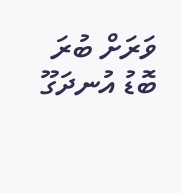ވަރަށް ބުރަ ބޮޑު އުނދަގޫ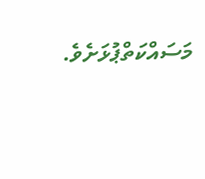މަސައްކަތްޕުޅަށެވެ.